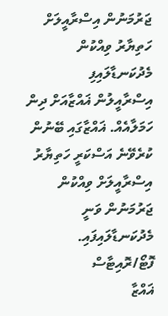ޖަރުމަނުން އިސްރާއީލަށް ހަތިޔާރު ވިއްކުން މެދުކަނޑާލައިފި
އިސްރާއީލުން ޣައްޒާއަށް ދިން ހަމަލާއެއް. ޣައްޒާގައި ބޭނުން ކުރެވޭނެ އަސްކަރީ ހަތިޔާރު އިސްރާއީލަށް ވިއްކުން ޖަރުމަނުން ވަނީ މެދުކަނޑާލައިފައި. ފޮޓޯ/ރޮއިޓާސް
ޣައްޒާ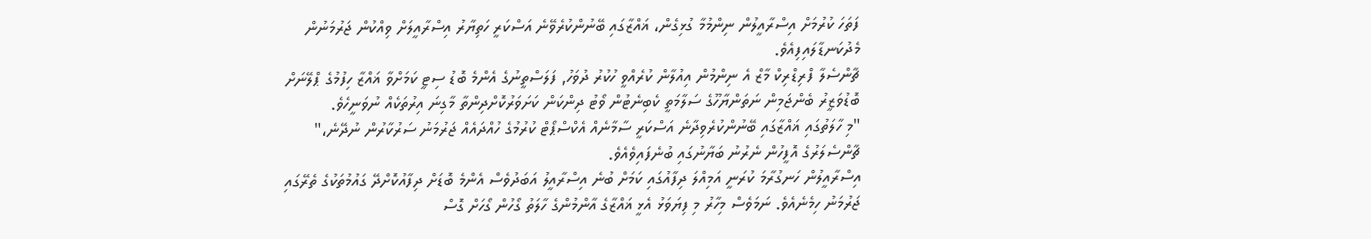ފަތަހަ ކުރުމަށް އިސްރާއީލުން ނިންމުމާ ގުޅިގެން، ޣައްޒާގައި ބޭނުންކުރެވޭނެ އަސްކަރީ ހަތިޔާރު އިސްރާއީލަށް ވިއްކުން ޖަރުމަނުން މެދުކަނޑާލައިފިއެވެ.
ޗާންސެލާ ފްރިޑްރިކް މާޒް އެ ނިންމުން އިއުލާން ކުރެއްވީ ހުކުރު ދުވަހު, ފަލަސްތީނުގެ އެންމެ ބޮޑު ސިޓީ ކަމަށްވާ ޣައްޒާ ހިފުމުގެ ޕްލޭނަށް ބޮޑުވަޒީރު ބެންޖަމިން ނަތަންޔާހޫގެ ސަލާމަތީ ކެބިނެޓުން ވޯޓު ދިންކަން ކަށަވަރުކޮށްދިންތާ މާގިނަ އިރުތަކެއް ނުވަނީހެވެ.
"މި ހާލަތުގައި ޣައްޒާގައި ބޭނުންކުރެވިދާނެ އަސްކަރީ ސާމާނެއް އެކްސްޕޯޓް ކުރުމުގެ ހުއްދައެއް ޖަރުމަނު ސަރުކާރުން ނުދޭނެ،" ޗާންސެލަރުގެ އޮފީހުން ނެރުނު ބަޔާނުގައި ބުނެފައިވެއެވެ.
އިސްރާއީލުން ހަނގުރާމަ ކުރަނީ އަމިއްލަ ދިފާއުގައި ކަމަށް ބުނެ އިސްރާއީލު އަބަދުވެސް އެންމެ ބޮޑަށް ދިފާއުކޮށްދޭ ގައުމުތަކުގެ ތެރޭގައި ޖަރުމަނު ހިމެނެއެވެ. ނަމަވެސް މިހާރު މި ފިޔަވަޅު އެޅީ ޣައްޒާގެ އާންމުންގެ ހާލަތު ގޯހުން ގޯހަށް ގޮސް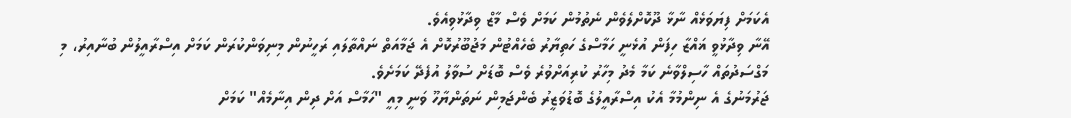އެކަމަށް ފިޔަވަޅެއް ނާޅާ ދޫކޮށްލެވެން ނެތުމުން ކަމަށް ވެސް މާޒް ވިދާޅުވިއެވެ.
އޭނާ ވިދާޅުވީ ޣައްޒާ ހިފަން އުޅެނީ ހަމާސްގެ ހަތިޔާރު ބެހެއްޓުން މަޖުބޫރުކޮށް އެ ޖަމާއަތް ނައްތާލައި ރަހީނުން މިނިވަންކުރަން ކަމަށް އިސްރާއީލުން ބުނާއިރު، މި މަގްސަދުތައް ހާސިލްވާނެ ކަމާ މެދު މިހާރު ކުރިއަށްވުރެ ވެސް ބޮޑަށް ސުވާލު އުފެދޭ ކަމަށެވެ.
ޖަރުމަނުގެ އެ ނިންމުމާ އެކު އިސްރާއީލުގެ ބޮޑުވަޒީރު ބެންޖަމިން ނަތަންޔާހޫ ވަނީ މިއީ "ހަމާސް އަށް ދިން އިނާމެއް" ކަމަށް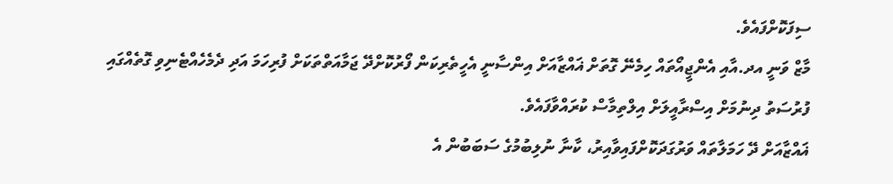ސިފަކޮށްފައެވެ.
މާޒް ވަނީ އދ.އާއި އެންޖީއޯތައް ހިމެނޭ ގޮތަށް ޣައްޒާއަށް އިންސާނީ އެހީތެރިކަން ފޯރުކޮށްދޭ ޖަމާއަތްތަކަށް ފުރިހަމަ އަދި ދެމެހެއްޓެނިވި ގޮތެއްގައި ފުރުސަތު ދިނުމަށް އިސްރާއީލަށް އިލްތިމާސް ކުރައްވާފައެވެ.
ޣައްޒާއަށް ދޭ ހަމަލާތައް ވަރުގަދަކޮށްފައިވާއިރު، ކާނާ ނުލިބުމުގެ ސަބަބުން އެ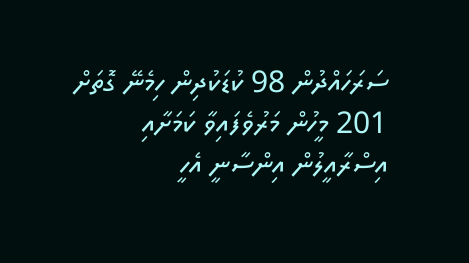ސަރަހައްދުން 98 ކުޑަކުދިން ހިމެނޭ ގޮތަށް 201 މީހުން މަރުވެފައިވާ ކަމަށާއި އިސްރާއީލުން އިންސާނީ އެހީ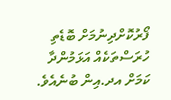ފޯރުކޮށްދިނުމަށް ބޮޑެތި ހުރަސްތަކެއް އަޅަމުންދާ ކަމަށް އދ.އިން ބުނެއެވެ.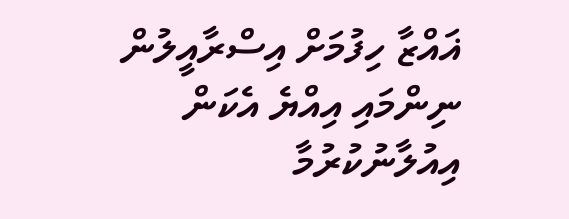ޣައްޒާ ހިފުމަށް އިސްރާއީލުން ނިންމައި އިއްޔެ އެކަން އިއުލާނުކުރުމާ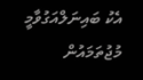އެކު ބައިނަލްއަގުވާމީ މުޖުތަމައުން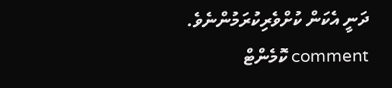ދަނީ އެކަން ކުށްވެރިކުރަމުންނެވެ.
comment ކޮމެންޓް